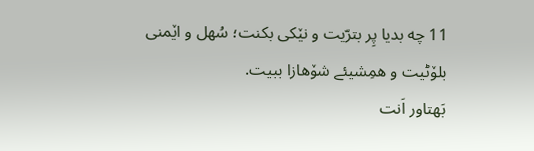11 چه بدیا پِر بترّیت و نێکی بکنت؛ سُهل و اێمنی بلۆٹیت و همِشیئے شۆهازا ببیت.
بَهتاور اَنت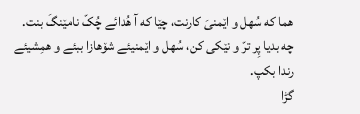هما که سُهل و اێمنیَ کارنت، چێا که آ هُدائے چُکّ نامێنگَ بنت.
چه بدیا پِر ترّ و نێکی کن، سُهل و اێمنیئے شۆهازا ببئے و همِشیئے رندا بکپ.
گڑا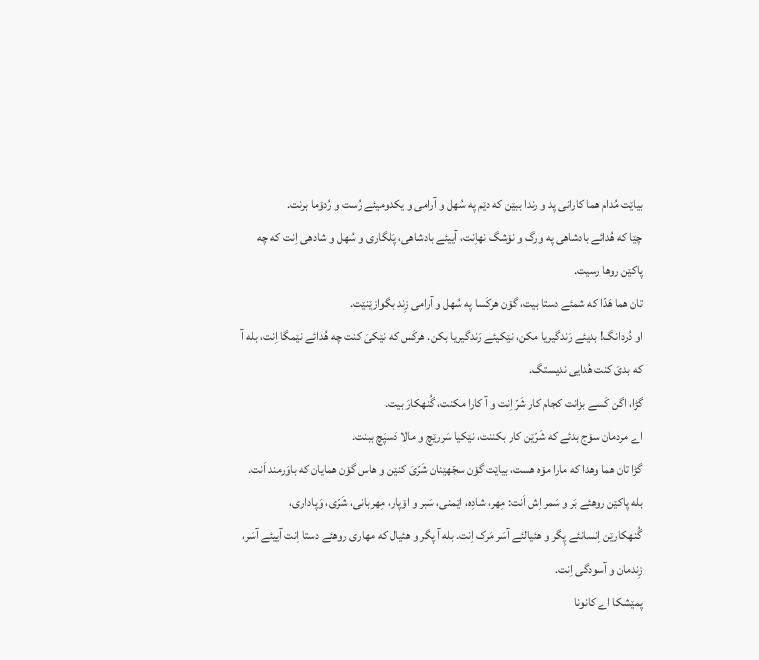بیاێت مُدام هما کارانی پد و رندا ببێن که دێم په سُهل و آرامی و یکدومیئے رُست و رُدۆما برنت.
چێا که هُدائے بادشاهی په ورگ و نۆشگ نهاِنت، آییئے بادشاهی، پَلگاری و سُهل و شادهی اِنت که چه پاکێن روها رسیت.
تان هما هَدّا که شمئے دستا بیت، گۆن هرکَسا په سُهل و آرامی زِند بگوازێنێت.
او دُردانگ! بدیئے رَندگیریا مکن، نێکیئے رَندگیریا بکن. هرکَس که نێکیَ کنت چه هُدائے نێمگا اِنت، بله آ که بدیَ کنت هُدایی ندیستگ.
گڑا، اگن کَسے بزانت کجام کار شَرّ اِنت و آ کارا مکنت، گُنهکارَ بیت.
اے مردمان سۆج بدئے که شَرّێن کار بکننت، نێکیا سَررێچ و مالا دَسپَچ ببنت.
گڑا تان هما وهدا که مارا مۆه هست، بیاێت گۆن سجّهێنان شَرّیَ کنێن و هاس گۆن همایان که باوَرمند اَنت.
بله پاکێن روهئے بَر و سَمر اِش اَنت: مِهر، شادِه، اێمنی، سَبر و اۆپار، مِهربانی، شَرّی، وَپاداری،
گُنهکارێن اِنسانئے پِگر و هئیالئے آسَر مَرک اِنت. بله آ پگر و هئیال که مهاری روهئے دستا اِنت آییئے آسَر، زِندمان و آسودگی اِنت.
پمێشکا اے کانونا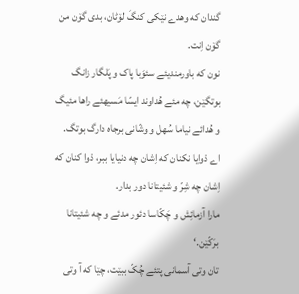گندان که وهدے نێکی کنگَ لۆٹان، بدی گۆن من گۆن اِنت.
نون که باورمندیئے سئوَبا پاک و پَلگار زانگ بوتگێن، چه مئے هُداوند ایسّا مَسیهئے راها مئیگ و هُدائے نیاما سُهل و وشّانی برجاه دارگ بوتگ.
اے دْوایا نکنان که اِشان چه دنیایا ببر، دْوا کنان که اِشان چه شِرّ و شئیتانا دور بدار.
مارا آزمائِش و چَکّاسا دئور مدئے و چه شئیتانا برَکّێن.‘
تان وتی آسمانی پتئے چُکّ ببێت، چێا که آ وتی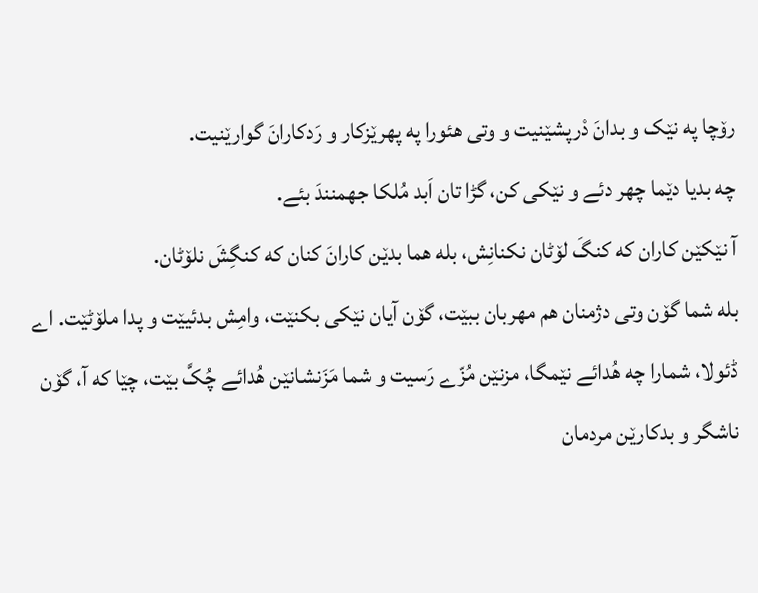رۆچا په نێک و بدانَ دْرپشێنیت و وتی هئورا په پهرێزکار و رَدکارانَ گوارێنیت.
چه بدیا دێما چهر دئے و نێکی کن، گڑا تان اَبد مُلکا جهمنندَ بئے.
آ نێکێن کاران که کنگَ لۆٹان نکنانِش، بله هما بدێن کارانَ کنان که کنگِشَ نلۆٹان.
بله شما گۆن وتی دژمنان هم مهربان ببێت، گۆن آیان نێکی بکنێت، وامِش بدئیێت و پدا ملۆٹێت. اے ڈئولا، شمارا چه هُدائے نێمگا، مزنێن مُزّے رَسیت و شما مَزَنشانێن هُدائے چُکَّ بێت، چێا که آ، گۆن ناشگر و بدکارێن مردمان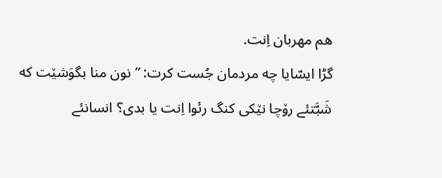هم مهربان اِنت.
گڑا ایسّایا چه مردمان جُست کرت: ”نون منا بگوَشێت که شَبَّتئے رۆچا نێکی کنگ رئوا اِنت یا بدی؟ انسانئے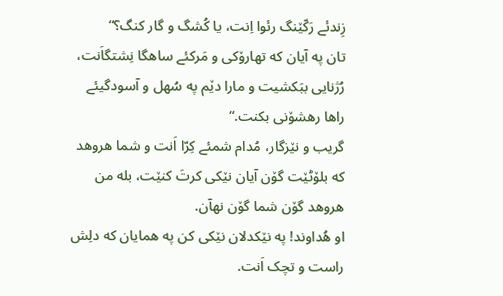زِندئے رَکّێنگ رئوا اِنت، یا کُشگ و گار کنگ؟“
تان په آیان که تهارۆکی و مَرکئے ساهگا نِشتگاَنت، رُژنایی ببَکشیت و مارا دێم په سُهل و آسودگیئے راها رهشۆنی بکنت.“
گریب و نێزگار، مُدام شمئے کِرّا اَنت و شما هروهد که بلۆٹێت گۆن آیان نێکی کرتَ کنێت، بله من هروهد گۆن شما گۆن نهآن.
او هُداوند! په نێکدلان نێکی کن په همایان که دلِش راست و تچک اَنت.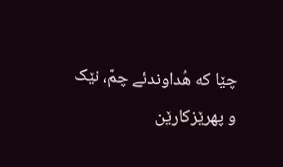چێا که هُداوندئے چمّ، نێک و پهرێزکارێن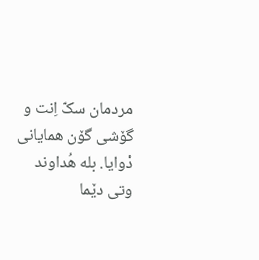مردمان سکّ اِنت و گۆشی گۆن همایانی دْوایا. بله هُداوند وتی دێما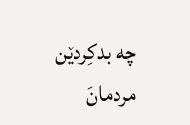چه بدکِردێن مردمانَ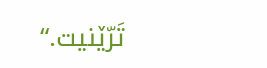تَرّێنیت.“